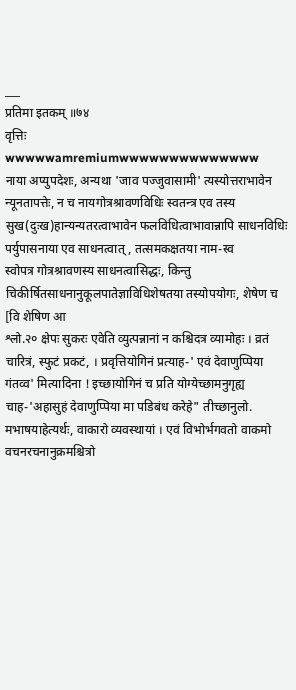___
प्रतिमा इतकम् ॥७४
वृत्तिः
wwwwwamremiumwwwwwwwwwwwwww
नाया अप्युपदेशः, अन्यथा 'जाव पज्जुवासामी' त्यस्योत्तराभावेन न्यूनतापत्तेः, न च नायगोत्रश्रावणविधिः स्वतन्त्र एव तस्य सुख(दुःख)हान्यन्यतरत्वाभावेन फलविधित्वाभावान्नापि साधनविधिः पर्युपासनाया एव साधनत्वात् , तत्समकक्षतया नाम-स्व
स्वोपत्र गोत्रश्रावणस्य साधनत्वासिद्धः, किन्तु चिकीर्षितसाधनानुकूलपातेज्ञाविधिशेषतया तस्योपयोगः, शेषेण च [वि शेषिण आ
श्लो.२० क्षेपः सुकरः एवेति व्युत्पन्नानां न कश्चिदत्र व्यामोहः । व्रतं चारित्रं, स्फुटं प्रकटं, । प्रवृत्तियोगिनं प्रत्याह-' एवं देवाणुप्पिया गंतव्व' मित्यादिना ! इच्छायोगिनं च प्रति योग्येच्छामनुगृह्य चाह-'अहासुहं देवाणुप्पिया मा पडिबंध करेहे" तीच्छानुलो. मभाषयाहेत्यर्थः, वाकारो व्यवस्थायां । एवं विभोर्भगवतो वाकमो वचनरचनानुक्रमश्चित्रो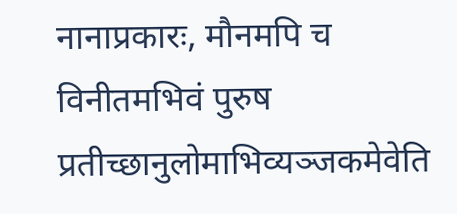नानाप्रकारः, मौनमपि च विनीतमभिवं पुरुष प्रतीच्छानुलोमाभिव्यञ्जकमेवेति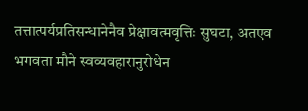तत्तात्पर्यप्रतिसन्धानेनैव प्रेक्षावत्मवृत्तिः सुघटा, अतएव भगवता मौने स्वव्यवहारानुरोधेन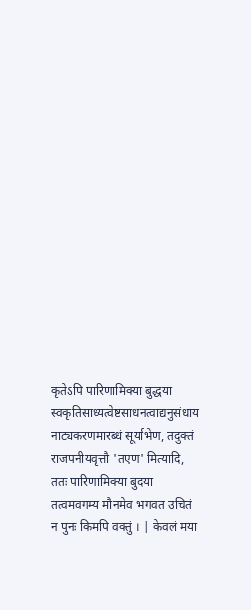कृतेऽपि पारिणामिक्या बुद्धया स्वकृतिसाध्यत्वेष्टसाधनत्वाद्यनुसंधाय नाट्यकरणमारब्धं सूर्याभेण, तदुक्तं
राजपनीयवृत्तौ 'तएण' मित्यादि, ततः पारिणामिक्या बुदया तत्वमवगम्य मौनमेव भगवत उचितं न पुनः किमपि वक्तुं । | केवलं मया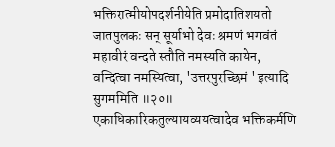भक्तिरात्मीयोपदर्शनीयेति प्रमोदातिशयतो जातपुलकः सन् सूर्याभो देवः श्रमणं भगवंतं महावीरं वन्दते स्तौति नमस्यति कायेन, वन्दित्वा नमस्यित्वा, 'उत्तरपुरच्छिमं ' इत्यादि सुगममिति ॥२०॥
एकाधिकारिकतुल्यायव्ययत्वादेव भक्तिकर्मणि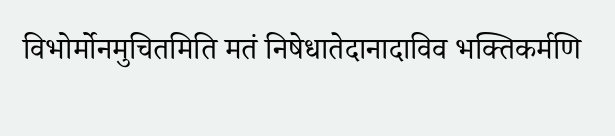विभोर्मोनमुचितमिति मतं निषेधातेदानादाविव भक्तिकर्मणि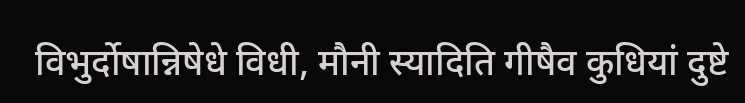विभुर्दोषान्निषेधे विधी, मौनी स्यादिति गीषैव कुधियां दुष्टे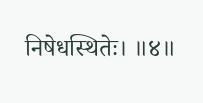निषेधस्थितेः। ॥४॥